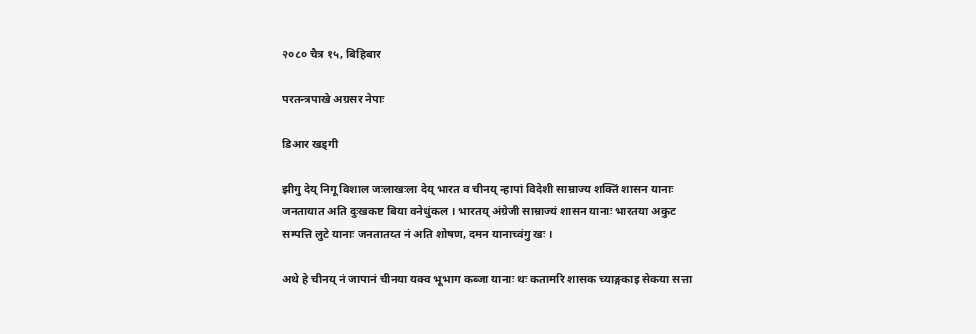२०८० चैत्र १५, बिहिबार

परतन्त्रपाखे अग्रसर नेपाः

डिआर खड्गी

झीगु देय् निगू विशाल जःलाखःला देय् भारत व चीनय् न्हापां विदेशी साम्राज्य शक्तिं शासन यानाः जनतायात अति दुःखकष्ट बिया वनेधुंकल । भारतय् अंग्रेजी साम्राज्यं शासन यानाः भारतया अकुट सम्पत्ति लुटे यानाः जनतातय्त नं अति शोषण, दमन यानाच्वंगु खः ।

अथे हे चीनय् नं जापानं चीनया यक्व भूभाग कब्जा यानाः थः कतामरि शासक च्याङ्गकाइ सेकया सत्ता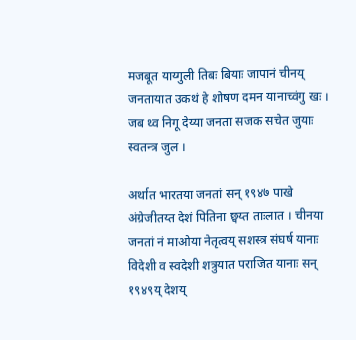मजबूत याय्गुली तिबः बियाः जापानं चीनय् जनतायात उकथं हे शोषण दमन यानाच्वंगु खः । जब थ्व निगू देय्या जनता सजक सचेत जुयाः स्वतन्त्र जुल ।

अर्थात भारतया जनतां सन् १९४७ पाखे अंग्रेजीतय्त देशं पितिना छ्वय्त ताःलात । चीनया जनतां नं माओया नेतृत्वय् सशस्त्र संघर्ष यानाः विदेशी व स्वदेशी शत्रुयात पराजित यानाः सन् १९४९य् देशय्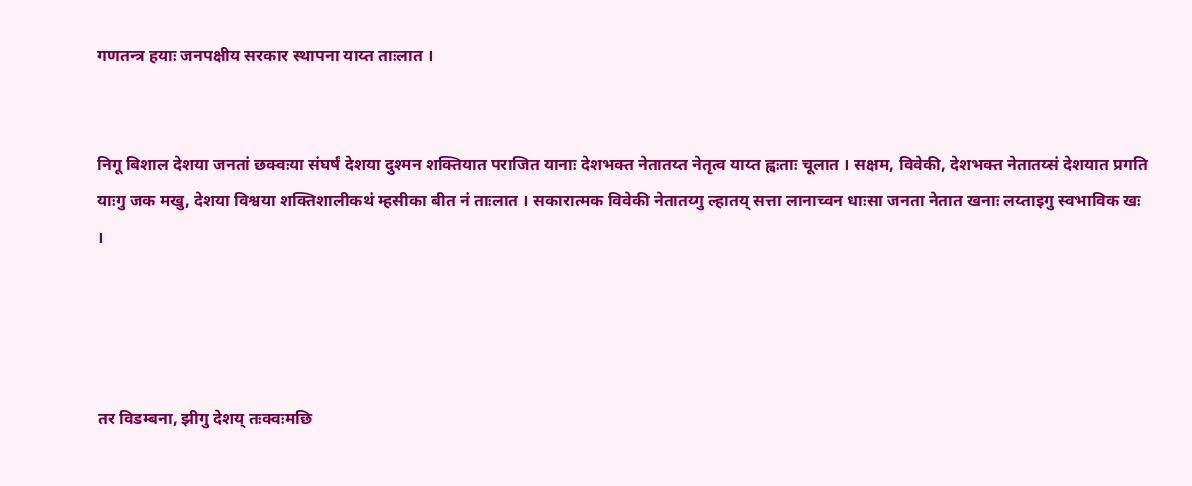गणतन्त्र हयाः जनपक्षीय सरकार स्थापना याय्त ताःलात ।


निगू बिशाल देशया जनतां छक्वःया संघर्षं देशया दुश्मन शक्तियात पराजित यानाः देशभक्त नेतातय्त नेतृत्व याय्त ह्वःताः चूलात । सक्षम, विवेकी, देशभक्त नेतातय्सं देशयात प्रगति याःगु जक मखु, देशया विश्वया शक्तिशालीकथं म्हसीका बीत नं ताःलात । सकारात्मक विवेकी नेतातय्गु ल्हातय् सत्ता लानाच्वन धाःसा जनता नेतात खनाः लय्ताइगु स्वभाविक खः ।




तर विडम्बना, झीगु देशय् तःक्वःमछि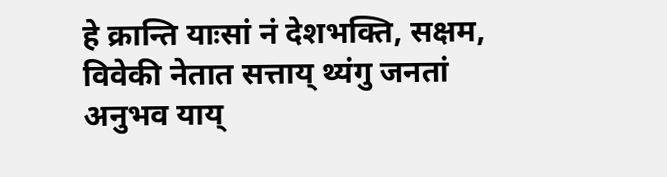हे क्रान्ति याःसां नं देशभक्ति, सक्षम, विवेकी नेतात सत्ताय् थ्यंगु जनतां अनुभव याय्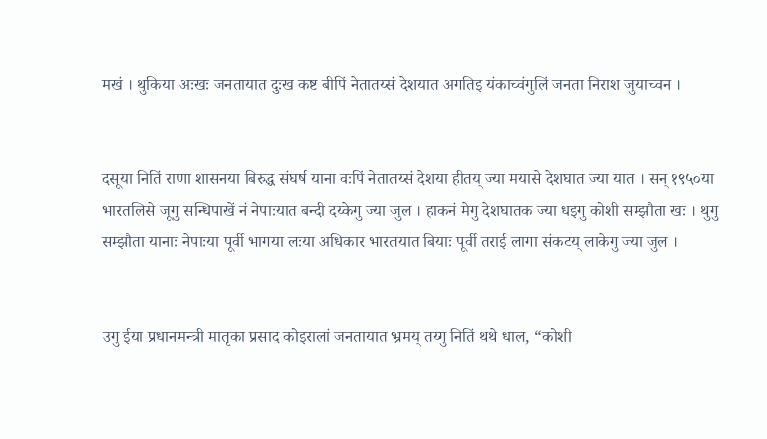मखं । थुकिया अःखः जनतायात दुःख कष्ट बीपिं नेतातय्सं देशयात अगतिइ यंकाच्वंगुलिं जनता निराश जुयाच्वन ।


दसूया नितिं राणा शासनया बिरुद्ध संघर्ष याना वःपिं नेतातय्सं देशया हीतय् ज्या मयासे देशघात ज्या यात । सन् १९५०या भारतलिसे जूगु सन्धिपाखें नं नेपाःयात बन्दी दय्केगु ज्या जुल । हाकनं मेगु देशघातक ज्या धइगु कोशी सम्झौता खः । थुगु सम्झौता यानाः नेपाःया पूर्वी भागया लःया अधिकार भारतयात बियाः पूर्वी तराई लागा संकटय् लाकेगु ज्या जुल ।


उगु ईया प्रधानमन्त्री मातृका प्रसाद कोइरालां जनतायात भ्रमय् तय्गु नितिं थथे धाल, “कोशी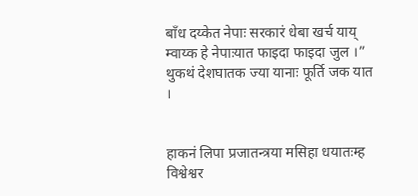बाँध दय्केत नेपाः सरकारं धेबा खर्च याय् म्वाय्क हे नेपाःयात फाइदा फाइदा जुल ।” थुकथं देशघातक ज्या यानाः फूर्ति जक यात ।


हाकनं लिपा प्रजातन्त्रया मसिहा धयातःम्ह विश्वेश्वर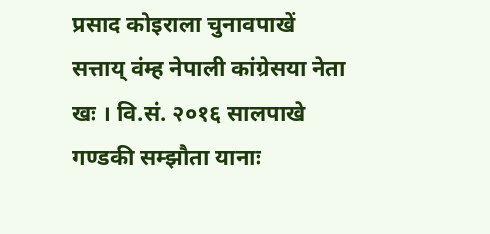प्रसाद कोइराला चुनावपाखें सत्ताय् वंम्ह नेपाली कांग्रेसया नेता खः । वि.सं. २०१६ सालपाखे गण्डकी सम्झौता यानाः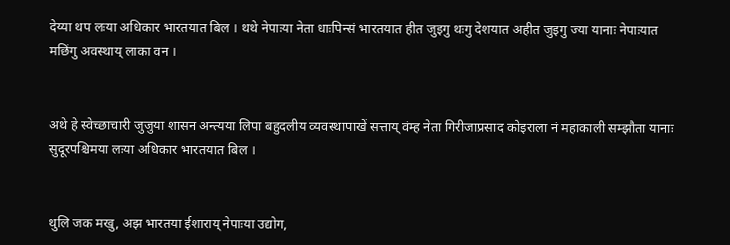देय्या थप लःया अधिकार भारतयात बिल । थथे नेपाःया नेता धाःपिन्सं भारतयात हीत जुइगु थःगु देशयात अहीत जुइगु ज्या यानाः नेपाःयात मछिंगु अवस्थाय् लाका वन ।


अथे हे स्वेच्छाचारी जुजुया शासन अन्त्यया लिपा बहुदलीय व्यवस्थापाखें सत्ताय् वंम्ह नेता गिरीजाप्रसाद कोइराला नं महाकाली सम्झौता यानाः सुदूरपश्चिमया लःया अधिकार भारतयात बिल ।


थुलि जक मखु, अझ भारतया ईशाराय् नेपाःया उद्योग,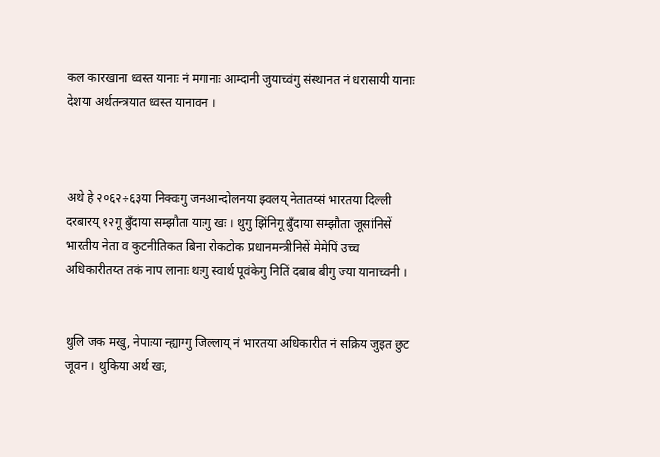कल कारखाना ध्वस्त यानाः नं मगानाः आम्दानी जुयाच्वंगु संस्थानत नं धरासायी यानाः देशया अर्थतन्त्रयात ध्वस्त यानावन ।



अथे हे २०६२÷६३या निक्वःगु जनआन्दोलनया झ्वलय् नेतातय्सं भारतया दिल्ली दरबारय् १२गू बुँदाया सम्झौता याःगु खः । थुगु झिंनिगू बुँदाया सम्झौता जूसांनिसें भारतीय नेता व कुटनीतिकत बिना रोकटोक प्रधानमन्त्रीनिसें मेमेपिं उच्च अधिकारीतय्त तकं नाप लानाः थःगु स्वार्थ पूवंकेगु नितिं दबाब बीगु ज्या यानाच्वनी ।


थुलि जक मखु, नेपाःया न्ह्याग्गु जिल्लाय् नं भारतया अधिकारीत नं सक्रिय जुइत छुट जूवन । थुकिया अर्थ खः,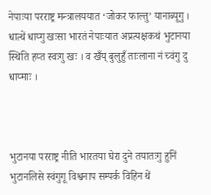नेपाःया परराष्ट्र मन्त्रालययात ‘जोकर फाल्तु’ यानाब्यूगु । धात्थें धाय्गु खःसा भारतं नेपाःयात अप्रत्यक्षकथं भुटानया स्थिति हय्त स्वःगु खः । व खँय् बुलुहुँ ताःलाना नं च्वंगु दु धाय्माः ।



भुटानया परराष्ट्र नीति भारतया घेरा दुने तयातःगु हुनिं भुटानलिसे स्वंगुगू विश्वनाप सम्पर्क विहिन थें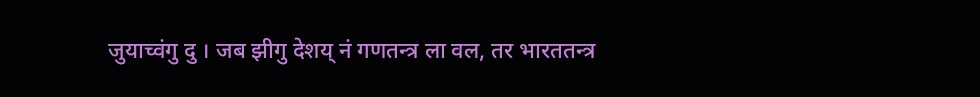जुयाच्वंगु दु । जब झीगु देशय् नं गणतन्त्र ला वल, तर भारततन्त्र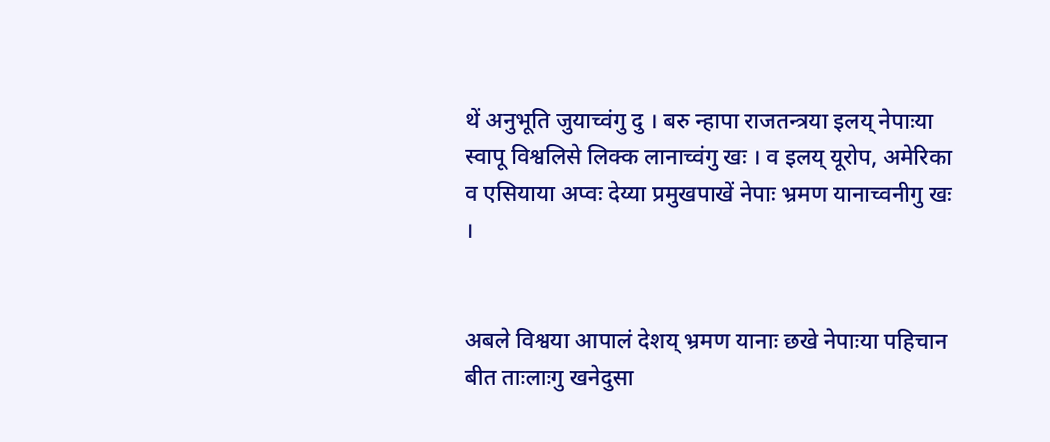थें अनुभूति जुयाच्वंगु दु । बरु न्हापा राजतन्त्रया इलय् नेपाःया स्वापू विश्वलिसे लिक्क लानाच्वंगु खः । व इलय् यूरोप, अमेरिका व एसियाया अप्वः देय्या प्रमुखपाखें नेपाः भ्रमण यानाच्वनीगु खः ।


अबले विश्वया आपालं देशय् भ्रमण यानाः छखे नेपाःया पहिचान बीत ताःलाःगु खनेदुसा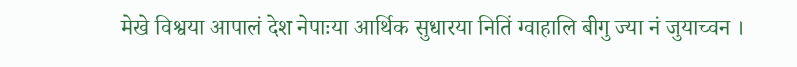मेखे विश्वया आपालं देश नेपाःया आर्थिक सुधारया नितिं ग्वाहालि बीगु ज्या नं जुयाच्वन ।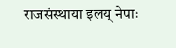राजसंस्थाया इलय् नेपाः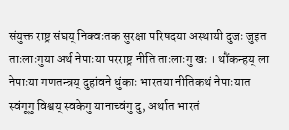संयुक्त राष्ट्र संघय् निक्वःतक सुरक्षा परिषदया अस्थायी दुजः जुइत ताःलाःगुया अर्थ नेपाःया परराष्ट्र नीति ताःलाःगु खः । थौंकन्हय् ला नेपाःया गणतन्त्रय् दुहांवने धुंकाः भारतया नीतिकथं नेपाःयात स्वंगूगु विश्वय् स्वकेगु यानाच्वंगु दु, अर्थात भारतं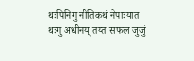थःपिनिगु नीतिकथं नेपाःयात थःगु अधीनय् तय्त सफल जुजुं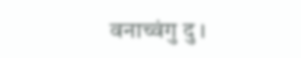वनाच्वंगु दु ।